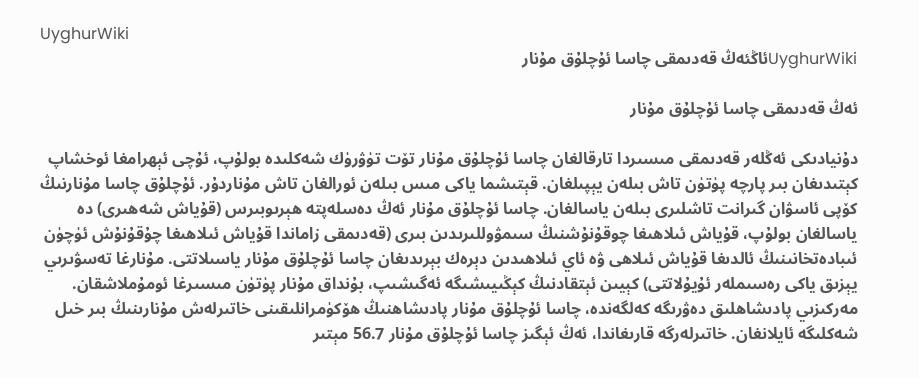UyghurWiki
UyghurWikiئاڭئەڭ قەدىمقى چاسا ئۇچلۇق مۇنار

ئەڭ قەدىمقى چاسا ئۇچلۇق مۇنار

دۇنيادىكى ئەڭلەر قەدىمقى مىسىردا تارقالغان چاسا ئۇچلۇق مۇنار تۆت تۈۋرۈك شەكلىدە بولۇپ، ئۇچى ئېھرامغا ئوخشاپ كېتىدىغان بىر پارچە پۈتۈن تاش بىلەن يېپىلغان. قېتىشما ياكى مىس بىلەن ئورالغان تاش مۇناردۇر. ئۇچلۇق چاسا مۇنارنىڭ كۆپى ئاسۋان گىرانت تاشلىرى بىلەن ياسالغان. چاسا ئۇچلۇق مۇنار ئەڭ دەسلەپتە ھېرىوبىرس (قۇياش شەھىرى) دە ياسالغان بولۇپ، قۇياش ئىلاھىغا چوقۇنۇشنىڭ سىمۋوللىرىدىن بىرى (قەدىمقى زاماندا قۇياش ئىلاھىغا چۇقۇنۇش ئۈچۈن ئىبادەتخانىنىڭ ئالدىغا قۇياش ئىلاھى ۋە ئاي ئىلاھىدىن دېرەك بېرىدىغان چاسا ئۇچلۇق مۇنار ياسىلاتتى. مۇنارغا تەسۋىرىي يېزىق ياكى رەسىملەر ئۇيۇلاتتى) كېيىن ئېتقادنىڭ كېڭىيىشىگە ئەگىشىپ، بۇنداق مۇنار پۈتۈن مىسىرغا ئومۇملاشقان. مەركىزىي پادىشاھلىق دەۋرىگە كەلگەندە، چاسا ئۇچلۇق مۇنار پادىشاھنىڭ ھۆكۈمرانلىقىنى خاتىرلەش مۇنارىنىڭ بىر خىل شەكلىگە ئايلانغان. خاتىرلەرگە قارىغاندا، ئەڭ ئېگىز چاسا ئۇچلۇق مۇنار 56.7 مېتىر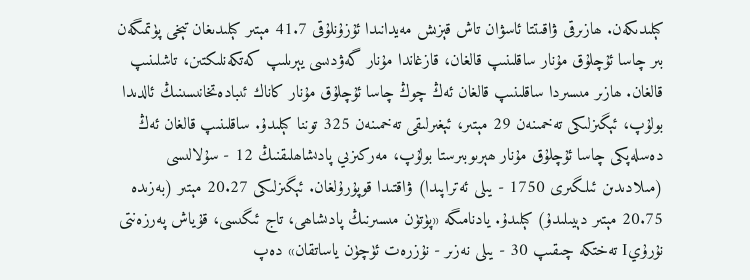كېلىدىكەن. ھازىرقى ۋاقىتتا ئاسۋان تاش قېزىش مەيدانىدا ئۇزۇنلۇقى 41.7 مېتىر كېلىدىغان تېخى پۈتمىگەن بىر چاسا ئۇچلۇق مۇنار ساقلىنىپ قالغان، قازغاندا مۇنار گەۋدىسى يېرىلىپ كەتكەنلىكتىن، تاشلىنىپ قالغان. ھازىر مىسىردا ساقلىنىپ قالغان ئەڭ چوڭ چاسا ئۇچلۇق مۇنار كاناك ئىبادەتخانىسىنىڭ ئالدىدا بولۇپ، ئېگىزلىكى تەخمىنەن 29 مېتىر، ئېغىرلىقى تەخمىنەن 325 توننا كېلىدۇ. ساقلىنىپ قالغان ئەڭ دەسلەپكى چاسا ئۇچلۇق مۇنار ھېرىوبىرستا بولۇپ، مەركىزىي پادىشاھلىقنىڭ 12 - سۇلالىسى (مىلادىدىن ئىلگىرى 1750 - يىلى ئەتراپىدا) ۋاقتىدا قوپۇرۇلغان. ئېگىزلىكى 20.27 مېتىر (بەزىدە 20.75 مېتىر دېيىلىدۇ) كېلىدۇ. يادنامىگە «پۈتۈن مىسىرنىڭ پادىشاھى، تاج ئىگىسى، قۇياش پەرزەنتى نۇرۇيI تەختكە چىقىپ 30 - يىلى نەزىر - نۇزرەت ئۈچۈن ياساتقان» دەپ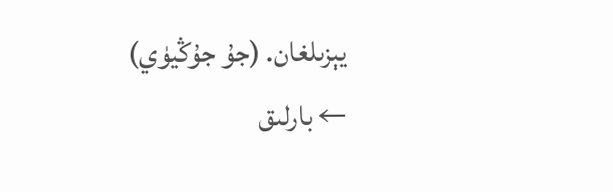يېزىلغان. (جۇ جۇڭيۈي)
← بارلىق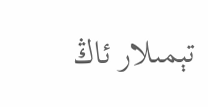تېمىلار ئاڭ